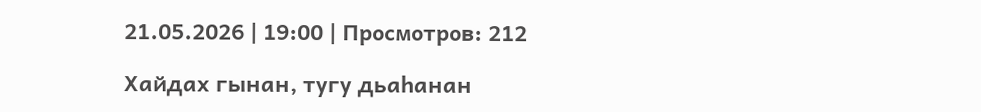21.05.2026 | 19:00 | Просмотров: 212

Хайдах гынан, тугу дьаһанан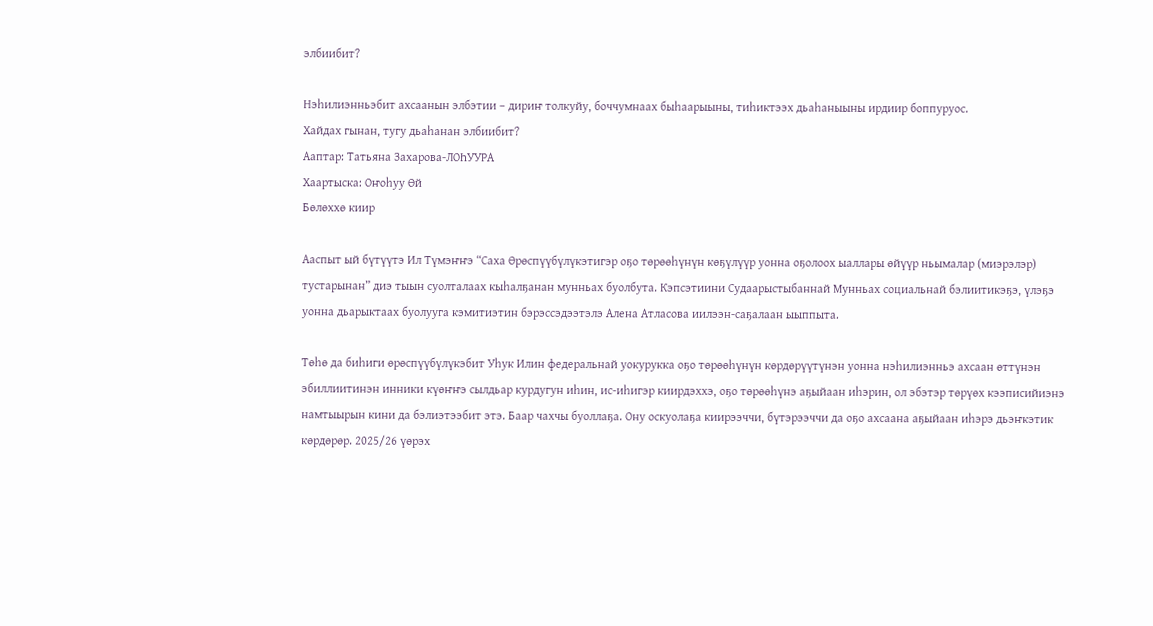элбиибит?

Нэһилиэнньэбит ахсаанын элбэтии – дириҥ толкуйу, боччумнаах быһаарыыны, тиһиктээх дьаһаныыны ирдиир боппуруос.
Хайдах гынан, тугу дьаһанан элбиибит?
Ааптар: Татьяна Захарова-ЛОҺУУРА
Хаартыска: Оҥоһуу Өй
Бөлөххө киир

Ааспыт ый бүтүүтэ Ил Түмэҥҥэ “Саха Өрөспүүбүлүкэтигэр оҕо төрөөһүнүн көҕүлүүр уонна оҕолоох ыаллары өйүүр ньымалар (миэрэлэр) тустарынан” диэ тыын суолталаах кыһалҕанан мунньах буолбута. Кэпсэтиини Судаарыстыбаннай Мунньах социальнай бэлиитикэҕэ, үлэҕэ уонна дьарыктаах буолууга кэмитиэтин бэрэссэдээтэлэ Алена Атласова иилээн-саҕалаан ыыппыта.

Төһө да биһиги өрөспүүбүлүкэбит Уһук Илин федеральнай уокурукка оҕо төрөөһүнүн көрдөрүүтүнэн уонна нэһилиэнньэ ахсаан өттүнэн эбиллиитинэн инники күөҥҥэ сылдьар курдугун иһин, ис-иһигэр киирдэххэ, оҕо төрөөһүнэ аҕыйаан иһэрин, ол эбэтэр төрүөх кээписийиэнэ намтыырын кини да бэлиэтээбит этэ. Баар чахчы буоллаҕа. Ону оскуолаҕа киирээччи, бүтэрээччи да оҕо ахсаана аҕыйаан иһэрэ дьэҥкэтик көрдөрөр. 2025/26 үөрэх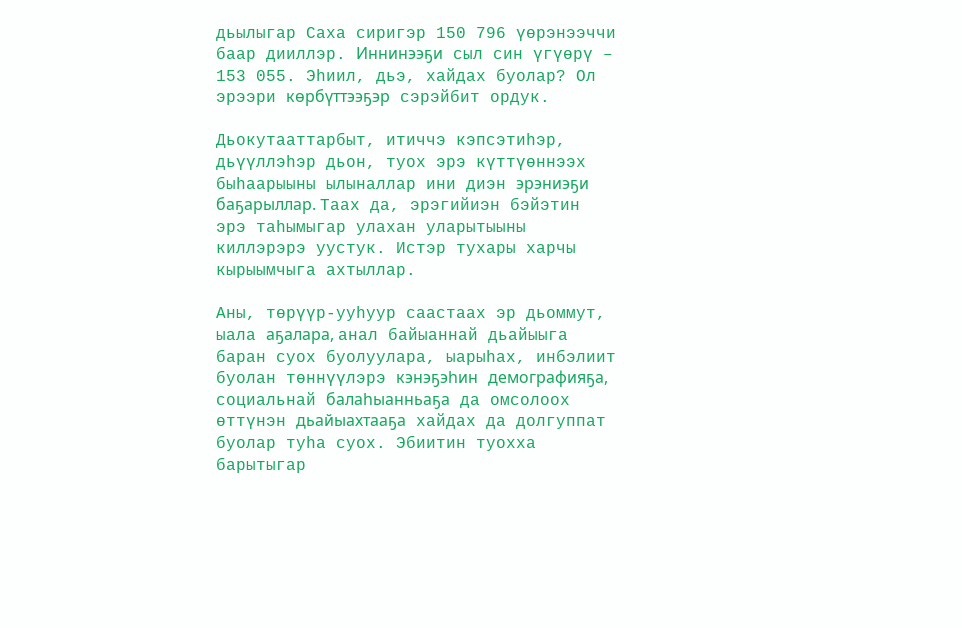дьылыгар Саха сиригэр 150 796 үөрэнээччи баар дииллэр. Иннинээҕи сыл син үгүөрү – 153 055. Эһиил, дьэ, хайдах буолар? Ол эрээри көрбүттээҕэр сэрэйбит ордук.

Дьокутааттарбыт, итиччэ кэпсэтиһэр, дьүүллэһэр дьон, туох эрэ күттүөннээх быһаарыыны ылыналлар ини диэн эрэниэҕи баҕарыллар. Таах да, эрэгийиэн бэйэтин эрэ таһымыгар улахан уларытыыны киллэрэрэ уустук. Истэр тухары харчы кырыымчыга ахтыллар.

Аны, төрүүр-ууһуур саастаах эр дьоммут, ыала аҕалара, анал байыаннай дьайыыга баран суох буолуулара, ыарыһах, инбэлиит буолан төннүүлэрэ кэнэҕэһин демографияҕа, социальнай балаһыанньаҕа да омсолоох өттүнэн дьайыахтааҕа хайдах да долгуппат буолар туһа суох. Эбиитин туохха барытыгар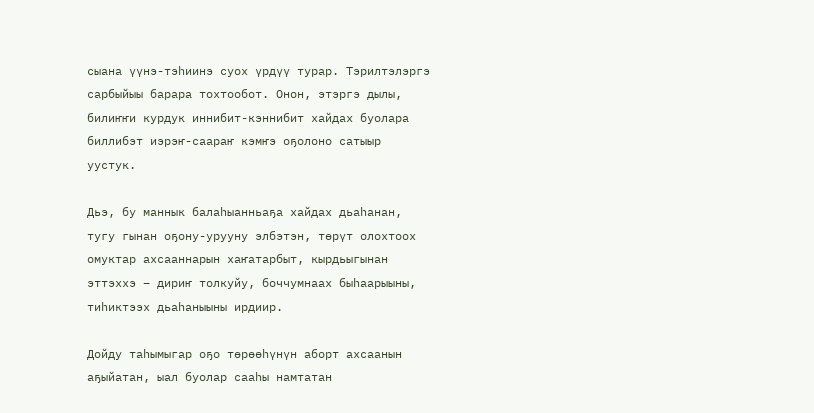сыана үүнэ-тэһиинэ суох үрдүү турар. Тэрилтэлэргэ сарбыйыы барара тохтообот. Онон, этэргэ дылы, билиҥҥи курдук иннибит-кэннибит хайдах буолара биллибэт иэрэҥ-саараҥ кэмҥэ оҕолоно сатыыр уустук.

Дьэ, бу маннык балаһыанньаҕа хайдах дьаһанан, тугу гынан оҕону-урууну элбэтэн, төрүт олохтоох омуктар ахсааннарын хаҥатарбыт, кырдьыгынан эттэххэ – дириҥ толкуйу, боччумнаах быһаарыыны, тиһиктээх дьаһаныыны ирдиир.

Дойду таһымыгар оҕо төрөөһүнүн аборт ахсаанын аҕыйатан, ыал буолар сааһы намтатан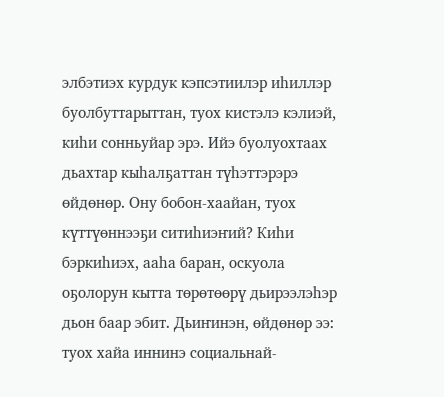элбэтиэх курдук кэпсэтиилэр иһиллэр буолбуттарыттан, туох кистэлэ кэлиэй, киһи сонньуйар эрэ. Ийэ буолуохтаах дьахтар кыһалҕаттан түһэттэрэрэ өйдөнөр. Ону бобон-хаайан, туох күттүөннээҕи ситиһиэҥий? Киһи бэркиһиэх, ааһа баран, оскуола оҕолорун кытта төрөтөөрү дьирээлэһэр дьон баар эбит. Дьиҥинэн, өйдөнөр ээ: туох хайа иннинэ социальнай-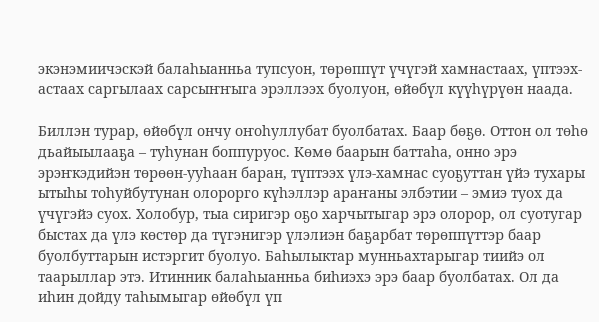экэнэмиичэскэй балаһыанньа тупсуон, төрөппүт үчүгэй хамнастаах, үптээх-астаах саргылаах сарсыҥҥыга эрэллээх буолуон, өйөбүл күүһүрүөн наада.

Биллэн турар, өйөбүл ончу оҥоһуллубат буолбатах. Баар бөҕө. Оттон ол төһө дьайыылааҕа – туһунан боппуруос. Көмө баарын баттаһа, онно эрэ эрэҥкэдийэн төрөөн-ууһаан баран, түптээх үлэ-хамнас суоҕуттан үйэ тухары ытыһы тоһуйбутунан олорорго күһэллэр араҥаны элбэтии – эмиэ туох да үчүгэйэ суох. Холобур, тыа сиригэр оҕо харчытыгар эрэ олорор, ол суотугар быстах да үлэ көстөр да түгэнигэр үлэлиэн баҕарбат төрөппүттэр баар буолбуттарын истэргит буолуо. Баһылыктар мунньахтарыгар тиийэ ол таарыллар этэ. Итинник балаһыанньа биһиэхэ эрэ баар буолбатах. Ол да иһин дойду таһымыгар өйөбүл үп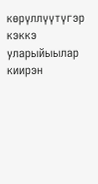көрүллүүтүгэр кэккэ уларыйыылар киирэн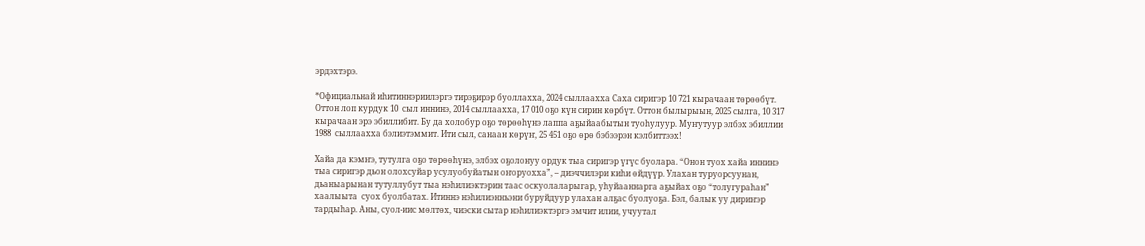эрдэхтэрэ.

*Официальнай иһитиннэриилэргэ тирэҕирэр буоллахха, 2024 сыллаахха Саха сиригэр 10 721 кырачаан төрөөбүт. Оттон лоп курдук 10  сыл иннинэ, 2014 сыллаахха, 17 010 оҕо күн сирин көрбүт. Оттон былырыын, 2025 сылга, 10 317 кырачаан эрэ эбиллибит. Бу да холобур оҕо төрөөһүнэ лаппа аҕыйаабытын туоһулуур. Муҥутуур элбэх эбиллии 1988  сыллаахха бэлиэтэммит. Ити сыл, санаан көрүҥ, 25 451 оҕо өрө бэбээрэн кэлбиттээх!

Хайа да кэмҥэ, тутулга оҕо төрөөһүнэ, элбэх оҕолонуу ордук тыа сиригэр үгүс буолара. “Онон туох хайа иннинэ тыа сиригэр дьон олохсуйар усулуобуйатын оҥоруохха”, – диэччилэри киһи өйдүүр. Улахан туруорсуунан, дьаныарынан тутуллубут тыа нэһилиэктэрин таас оскуолаларыгар, уһуйааннарга аҕыйах оҕо “толугураһан” хаалыыта  суох буолбатах. Итиннэ нэһилиэнньэни буруйдуур улахан алҕас буолуоҕа. Бэл, балык уу дириҥэр тардыһар. Аны, суол-иис мөлтөх, чиэски сытар нэһилиэктэргэ эмчит илии, учуутал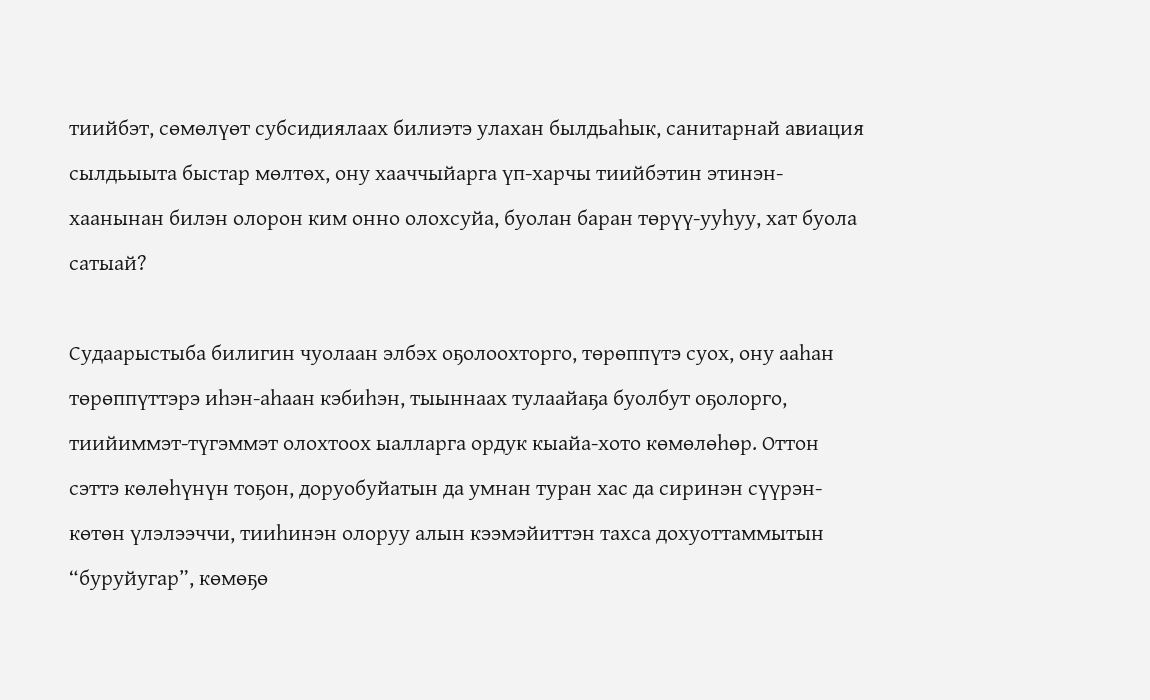тиийбэт, сөмөлүөт субсидиялаах билиэтэ улахан былдьаһык, санитарнай авиация сылдьыыта быстар мөлтөх, ону хааччыйарга үп-харчы тиийбэтин этинэн-хаанынан билэн олорон ким онно олохсуйа, буолан баран төрүү-ууһуу, хат буола сатыай?

Судаарыстыба билигин чуолаан элбэх оҕолоохторго, төрөппүтэ суох, ону ааһан төрөппүттэрэ иһэн-аһаан кэбиһэн, тыыннаах тулаайаҕа буолбут оҕолорго, тиийиммэт-түгэммэт олохтоох ыалларга ордук кыайа-хото көмөлөһөр. Оттон сэттэ көлөһүнүн тоҕон, доруобуйатын да умнан туран хас да сиринэн сүүрэн-көтөн үлэлээччи, тииһинэн олоруу алын кээмэйиттэн тахса дохуоттаммытын “буруйугар”, көмөҕө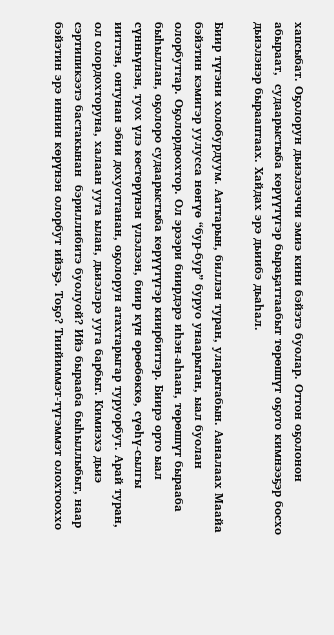хапсыбат. Оҕолорун дьиэлээччи эмиэ кини бэйэтэ буолар. Оттон оҕолонон абыраат,  судаарыстыба көрүүтүгэр быраҕаттаабыт төрөппүт оҕото кимнээҕэр босхо дьиэлэнэр бырааптаах. Хайдах эрэ дьиибэ дьаһал.

Биир түгэни холобурдуум. Ааттарын, биллэн туран, уларытабын. Ааналаах Маайа бэйэтин кэмигэр уулусса нөҥүө “бур-бур” буруо унаарытан, ыал буолан олорбуттар. Оҕолордоохтор. Ол эрээри биирдэрэ иһэн-аһаан, төрөппүт бырааба быһыллан, оҕолоро судаарыстыба көрүүтүгэр киирбиттэр. Биирэ орто ыал сүнньүнэн, туох үлэ көстөрүнэн үлэлээн, биир күн өрөөбөккө, сүөһү-сылгы  ииттэн, онтунан эбии дохуоттанан, оҕолорун атахтарыгар туруорбут. Арай туран, ол олордохторуна, халаан уута ылан, дьиэлэрэ ууга барбыт. Кимиэхэ дьиэ сэртипикээтэ бастакынан  бэриллибитэ буолуой? Ийэ бырааба быһыллыбыт, наар бэйэтин эрэ иннин көрүнэн олорбут ийэҕэ. Тоҕо? Тиийиммэт-түгэммэт олохтооххо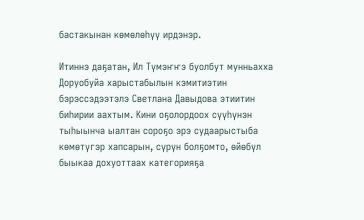бастакынан көмөлөһүү ирдэнэр.

Итиннэ даҕатан, Ил Түмэҥҥэ буолбут мунньахха Доруобуйа харыстабылын кэмитиэтин бэрэссэдээтэлэ Светлана Давыдова этиитин биһирии аахтым. Кини оҕолордоох сүүһүнэн тыһыынча ыалтан сороҕо эрэ судаарыстыба көмөтүгэр хапсарын, сүрүн болҕомто, өйөбүл быыкаа дохуоттаах категорияҕа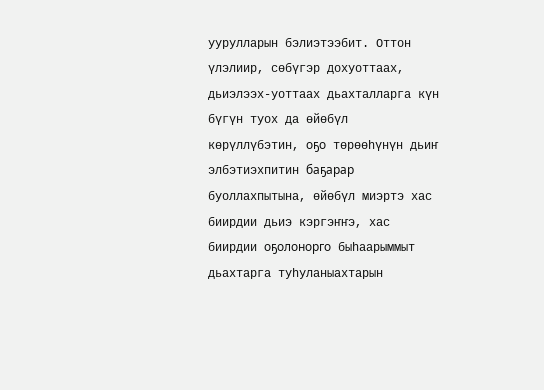уурулларын бэлиэтээбит. Оттон үлэлиир, сөбүгэр дохуоттаах, дьиэлээх-уоттаах дьахталларга күн бүгүн туох да өйөбүл көрүллүбэтин, оҕо төрөөһүнүн дьиҥ элбэтиэхпитин баҕарар буоллахпытына, өйөбүл миэртэ хас биирдии дьиэ кэргэҥҥэ, хас биирдии оҕолонорго быһаарыммыт дьахтарга туһуланыахтарын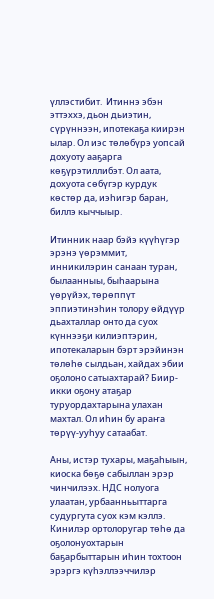үллэстибит.  Итиннэ эбэн эттэххэ, дьон дьиэтин, сүрүннээн, ипотекаҕа киирэн ылар. Ол иэс төлөбүрэ уопсай дохуоту ааҕарга көҕүрэтиллибэт. Ол аата, дохуота сөбүгэр курдук көстөр да, иэһигэр баран, биллэ кыччыыр.

Итинник наар бэйэ күүһүгэр эрэнэ үөрэммит, инникилэрин санаан туран, былаанныы, быһаарына үөрүйэх, төрөппүт эппиэтинэһин толору өйдүүр дьахталлар онто да суох күннээҕи килиэптэрин, ипотекаларын бэрт эрэйинэн төлөһө сылдьан, хайдах эбии оҕолоно сатыахтарай? Биир-икки оҕону атаҕар туруордахтарына улахан махтал. Ол иһин бу араҥа төрүү-ууһуу сатаабат.

Аны, истэр тухары, маҕаһыын, киоска бөҕө сабыллан эрэр чинчилээх. НДС нолуога улаатан, урбаанньыттарга судургута суох кэм кэллэ. Кинилэр ортолоругар төһө да оҕолонуохтарын баҕарбыттарын иһин тохтоон эрэргэ күһэллээччилэр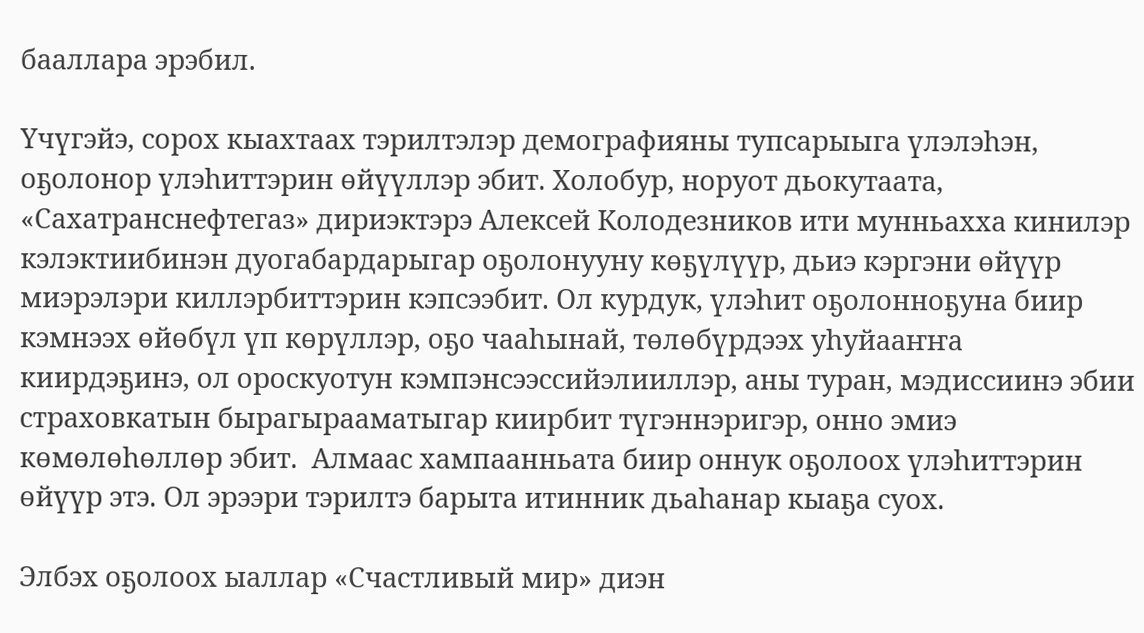бааллара эрэбил.

Үчүгэйэ, сорох кыахтаах тэрилтэлэр демографияны тупсарыыга үлэлэһэн, оҕолонор үлэһиттэрин өйүүллэр эбит. Холобур, норуот дьокутаата, «Сахатранснефтегаз» дириэктэрэ Алексей Колодезников ити мунньахха кинилэр кэлэктиибинэн дуогабардарыгар оҕолонууну көҕүлүүр, дьиэ кэргэни өйүүр миэрэлэри киллэрбиттэрин кэпсээбит. Ол курдук, үлэһит оҕолонноҕуна биир кэмнээх өйөбүл үп көрүллэр, оҕо чааһынай, төлөбүрдээх уһуйааҥҥа киирдэҕинэ, ол ороскуотун кэмпэнсээссийэлииллэр, аны туран, мэдиссиинэ эбии страховкатын бырагырааматыгар киирбит түгэннэригэр, онно эмиэ көмөлөһөллөр эбит.  Алмаас хампаанньата биир оннук оҕолоох үлэһиттэрин өйүүр этэ. Ол эрээри тэрилтэ барыта итинник дьаһанар кыаҕа суох.

Элбэх оҕолоох ыаллар «Счастливый мир» диэн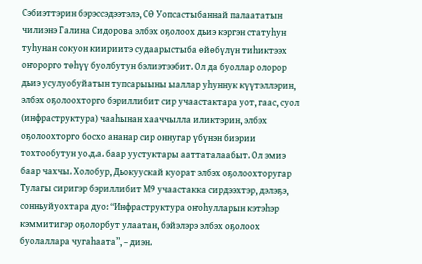Сэбиэттэрин бэрэссэдээтэлэ, СӨ Уопсастыбаннай палаататын чилиэнэ Галина Сидорова элбэх оҕолоох дьиэ кэргэн статуһун туһунан сокуон киириитэ судаарыстыба өйөбүлүн тиһиктээх оҥорорго төһүү буолбутун бэлиэтээбит. Ол да буоллар олорор дьиэ усулуобуйатын тупсарыыны ыаллар уһуннук күүтэллэрин, элбэх оҕолоохторго бэриллибит сир учаастактара уот, гаас, суол (инфраструктура) чааһынан хааччылла иликтэрин, элбэх оҕолоохторго босхо ананар сир оннугар үбүнэн биэрии тохтообутун уо.д.а. баар уустуктары ааттаталаабыт. Ол эмиэ баар чахчы. Холобур, Дьокуускай куорат элбэх оҕолоохторугар Тулагы сиригэр бэриллибит М9 учаастакка сирдээхтэр, дэлэҕэ, сонньуйуохтара дуо: “Инфраструктура оҥоһулларын кэтэһэр кэммитигэр оҕолорбут улаатан, бэйэлэрэ элбэх оҕолоох буолаллара чугаһаата”, – диэн.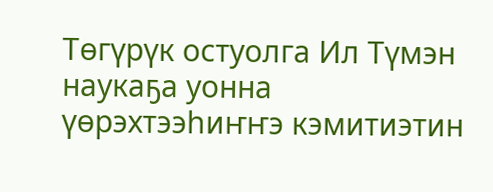Төгүрүк остуолга Ил Түмэн наукаҕа уонна үөрэхтээһиҥҥэ кэмитиэтин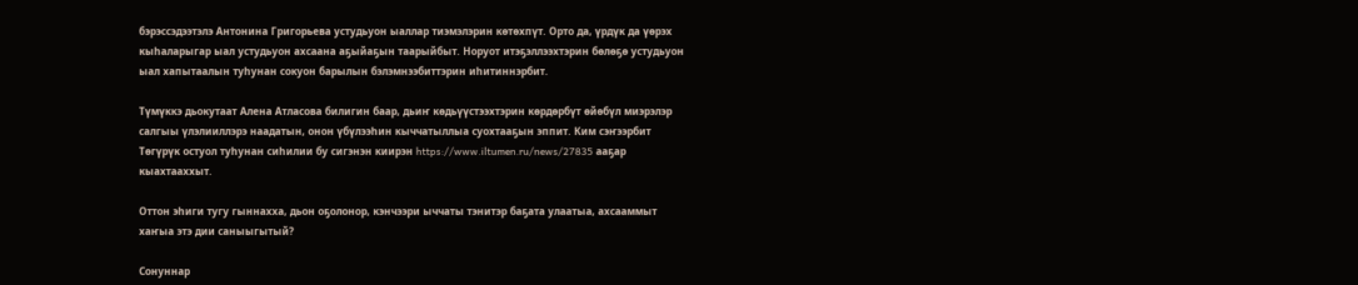бэрэссэдээтэлэ Антонина Григорьева устудьуон ыаллар тиэмэлэрин көтөхпүт. Орто да, үрдүк да үөрэх кыһаларыгар ыал устудьуон ахсаана аҕыйаҕын таарыйбыт. Норуот итэҕэллээхтэрин бөлөҕө устудьуон ыал хапытаалын туһунан сокуон барылын бэлэмнээбиттэрин иһитиннэрбит.

Түмүккэ дьокутаат Алена Атласова билигин баар, дьиҥ көдьүүстээхтэрин көрдөрбүт өйөбүл миэрэлэр салгыы үлэлииллэрэ наадатын, онон үбүлээһин кыччатыллыа суохтааҕын эппит. Ким сэҥээрбит Төгүрүк остуол туһунан сиһилии бу сигэнэн киирэн https://www.iltumen.ru/news/27835 ааҕар кыахтааххыт.

Оттон эһиги тугу гыннахха, дьон оҕолонор, кэнчээри ыччаты тэнитэр баҕата улаатыа, ахсааммыт хаҥыа этэ дии саныыгытый?

Сонуннар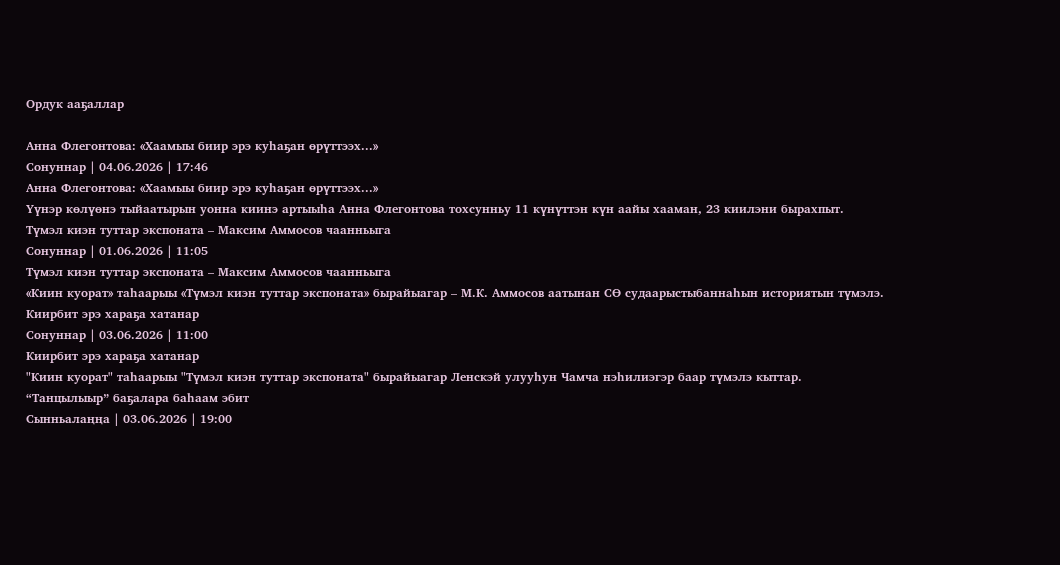Ордук ааҕаллар

Анна Флегонтова: «Хаамыы биир эрэ куһаҕан өрүттээх...»
Сонуннар | 04.06.2026 | 17:46
Анна Флегонтова: «Хаамыы биир эрэ куһаҕан өрүттээх...»
Үүнэр көлүөнэ тыйаатырын уонна киинэ артыыһа Анна Флегонтова тохсунньу 11 күнүттэн күн аайы хааман, 23 киилэни бырахпыт.
Түмэл киэн туттар экспоната – Максим Аммосов чаанньыга
Сонуннар | 01.06.2026 | 11:05
Түмэл киэн туттар экспоната – Максим Аммосов чаанньыга
«Киин куорат» таһаарыы «Түмэл киэн туттар экспоната» бырайыагар – М.К. Аммосов аатынан СӨ судаарыстыбаннаһын историятын түмэлэ.
Киирбит эрэ хараҕа хатанар
Сонуннар | 03.06.2026 | 11:00
Киирбит эрэ хараҕа хатанар
"Киин куорат" таһаарыы "Түмэл киэн туттар экспоната" бырайыагар Ленскэй улууһун Чамча нэһилиэгэр баар түмэлэ кыттар.
“Танцылыыр” баҕалара баһаам эбит
Сынньалаңңа | 03.06.2026 | 19:00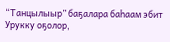“Танцылыыр” баҕалара баһаам эбит
Урукку оҕолор,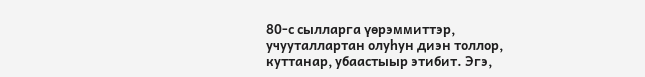80-с сылларга үөрэммиттэр, учууталлартан олуһун диэн толлор, куттанар, убаастыыр этибит. Эгэ,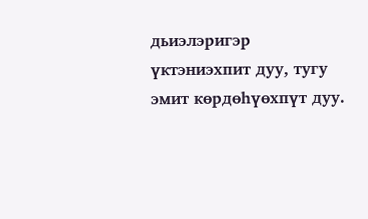дьиэлэригэр үктэниэхпит дуу, тугу эмит көрдөһүөхпүт дуу.